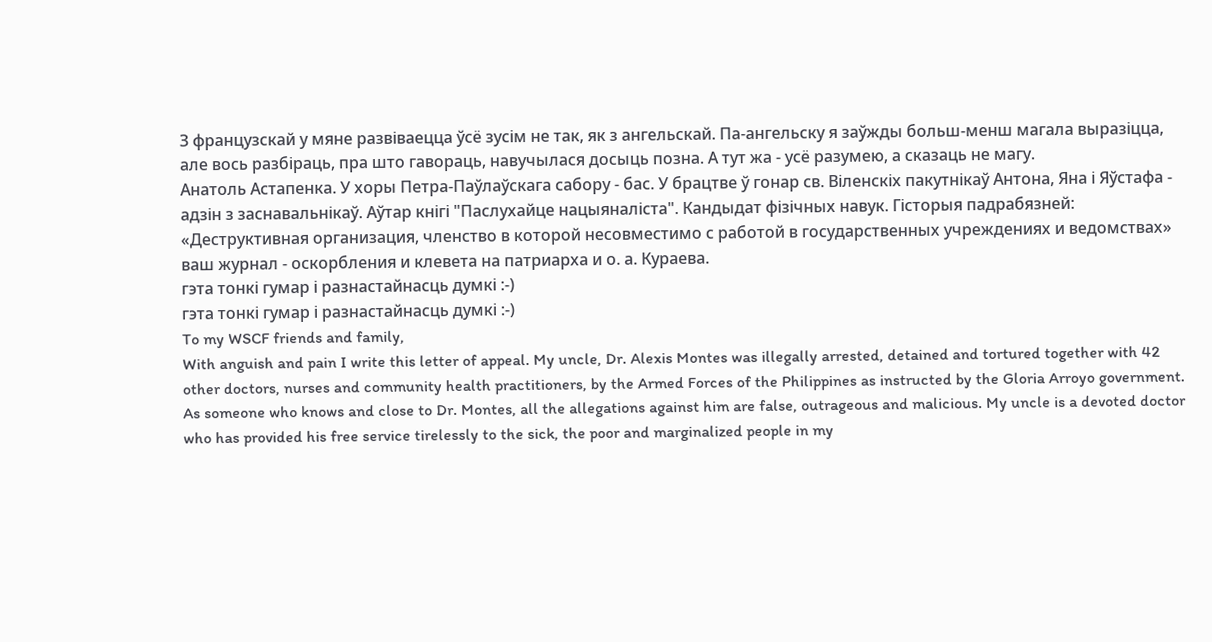З французскай у мяне развіваецца ўсё зусім не так, як з ангельскай. Па-ангельску я заўжды больш-менш магала выразіцца, але вось разбіраць, пра што гавораць, навучылася досыць позна. А тут жа - усё разумею, а сказаць не магу.
Анатоль Астапенка. У хоры Петра-Паўлаўскага сабору - бас. У брацтве ў гонар св. Віленскіх пакутнікаў Антона, Яна і Яўстафа - адзін з заснавальнікаў. Аўтар кнігі "Паслухайце нацыяналіста". Кандыдат фізічных навук. Гісторыя падрабязней: «Деструктивная организация, членство в которой несовместимо с работой в государственных учреждениях и ведомствах»
ваш журнал - оскорбления и клевета на патриарха и о. а. Кураева.
гэта тонкі гумар і разнастайнасць думкі :-)
гэта тонкі гумар і разнастайнасць думкі :-)
To my WSCF friends and family,
With anguish and pain I write this letter of appeal. My uncle, Dr. Alexis Montes was illegally arrested, detained and tortured together with 42 other doctors, nurses and community health practitioners, by the Armed Forces of the Philippines as instructed by the Gloria Arroyo government. As someone who knows and close to Dr. Montes, all the allegations against him are false, outrageous and malicious. My uncle is a devoted doctor who has provided his free service tirelessly to the sick, the poor and marginalized people in my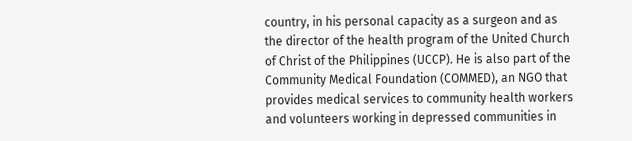country, in his personal capacity as a surgeon and as the director of the health program of the United Church of Christ of the Philippines (UCCP). He is also part of the Community Medical Foundation (COMMED), an NGO that provides medical services to community health workers and volunteers working in depressed communities in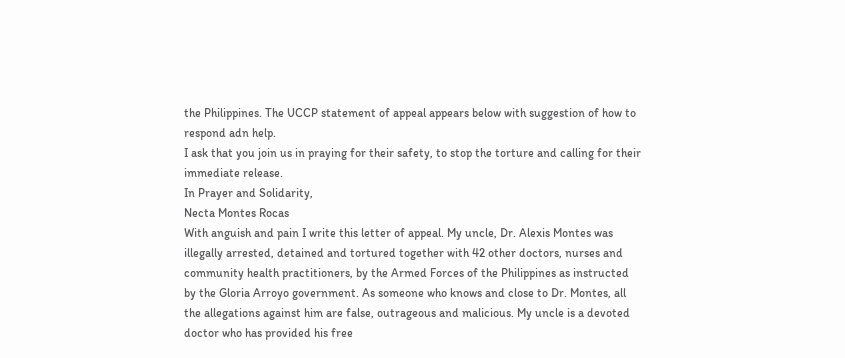the Philippines. The UCCP statement of appeal appears below with suggestion of how to respond adn help.
I ask that you join us in praying for their safety, to stop the torture and calling for their immediate release.
In Prayer and Solidarity,
Necta Montes Rocas
With anguish and pain I write this letter of appeal. My uncle, Dr. Alexis Montes was illegally arrested, detained and tortured together with 42 other doctors, nurses and community health practitioners, by the Armed Forces of the Philippines as instructed by the Gloria Arroyo government. As someone who knows and close to Dr. Montes, all the allegations against him are false, outrageous and malicious. My uncle is a devoted doctor who has provided his free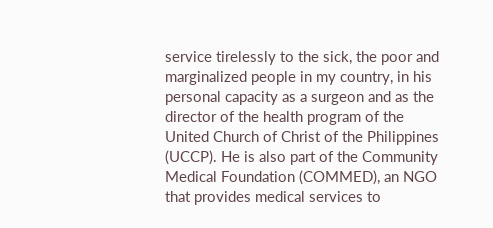service tirelessly to the sick, the poor and marginalized people in my country, in his personal capacity as a surgeon and as the director of the health program of the United Church of Christ of the Philippines (UCCP). He is also part of the Community Medical Foundation (COMMED), an NGO that provides medical services to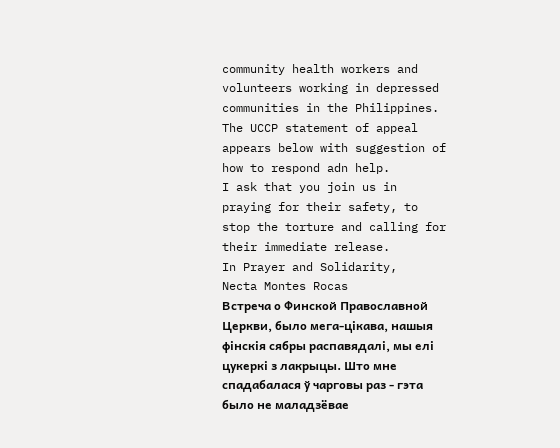community health workers and volunteers working in depressed communities in the Philippines. The UCCP statement of appeal appears below with suggestion of how to respond adn help.
I ask that you join us in praying for their safety, to stop the torture and calling for their immediate release.
In Prayer and Solidarity,
Necta Montes Rocas
Встреча о Финской Православной Церкви, было мега-цікава, нашыя фінскія сябры распавядалі, мы елі цукеркі з лакрыцы. Што мне спадабалася ў чарговы раз - гэта было не маладзёвае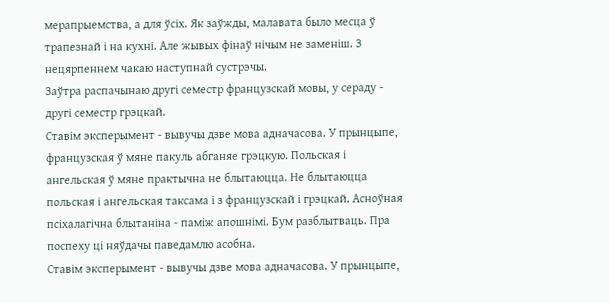мерапрыемства, а для ўсіх. Як заўжды, малавата было месца ў трапезнай і на кухні. Але жывых фінаў нічым не заменіш. З нецярпеннем чакаю наступнай сустрэчы.
Заўтра распачынаю другі семестр французскай мовы, у сераду - другі семестр грэцкай.
Ставім эксперымент - вывучы дзве мова адначасова. У прынцыпе, французская ў мяне пакуль абганяе грэцкую. Польская і ангельская ў мяне практычна не блытаюцца. Не блытаюцца польская і ангельская таксама і з французскай і грэцкай. Асноўная псіхалагічна блытаніна - паміж апошнімі. Бум разблытваць. Пра поспеху ці няўдачы паведамлю асобна.
Ставім эксперымент - вывучы дзве мова адначасова. У прынцыпе,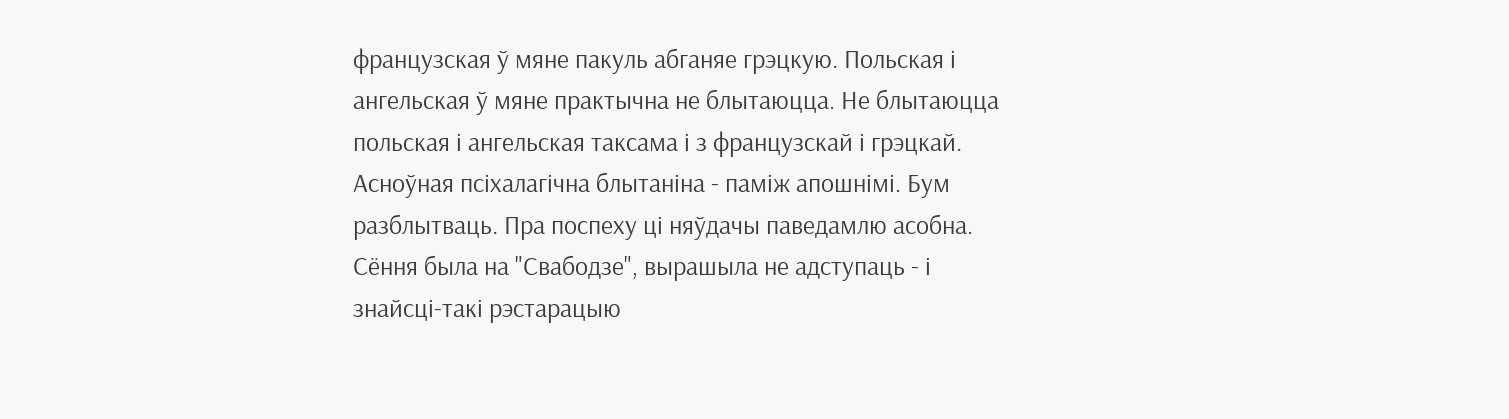французская ў мяне пакуль абганяе грэцкую. Польская і ангельская ў мяне практычна не блытаюцца. Не блытаюцца польская і ангельская таксама і з французскай і грэцкай. Асноўная псіхалагічна блытаніна - паміж апошнімі. Бум разблытваць. Пра поспеху ці няўдачы паведамлю асобна.
Сёння была на "Свабодзе", вырашыла не адступаць - і знайсці-такі рэстарацыю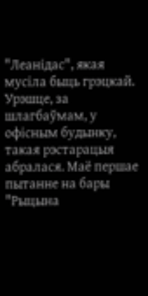"Леанідас", якая мусіла быць грэцкай. Урэшце, за шлагбаўмам, у офісным будынку, такая рэстарацыя абралася. Маё першае пытанне на бары "Рыцына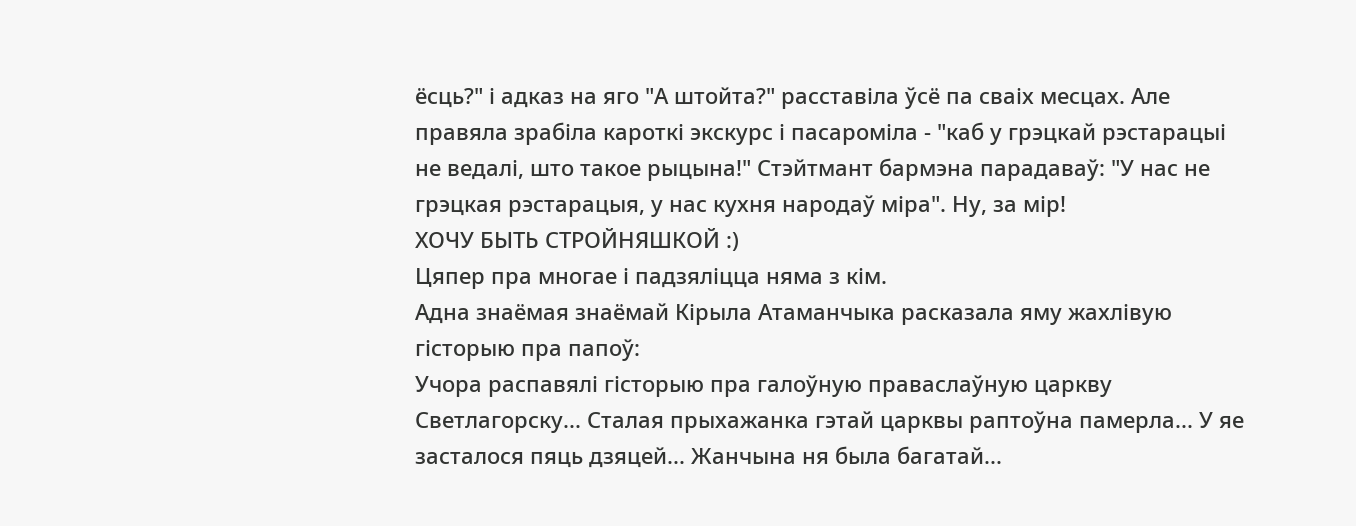ёсць?" і адказ на яго "А штойта?" расставіла ўсё па сваіх месцах. Але правяла зрабіла кароткі экскурс і пасароміла - "каб у грэцкай рэстарацыі не ведалі, што такое рыцына!" Стэйтмант бармэна парадаваў: "У нас не грэцкая рэстарацыя, у нас кухня народаў міра". Ну, за мір!
ХОЧУ БЫТЬ СТРОЙНЯШКОЙ :)
Цяпер пра многае і падзяліцца няма з кім.
Адна знаёмая знаёмай Кірыла Атаманчыка расказала яму жахлівую гісторыю пра папоў:
Учора распавялі гісторыю пра галоўную праваслаўную царкву Светлагорску... Сталая прыхажанка гэтай царквы раптоўна памерла... У яе засталося пяць дзяцей... Жанчына ня была багатай...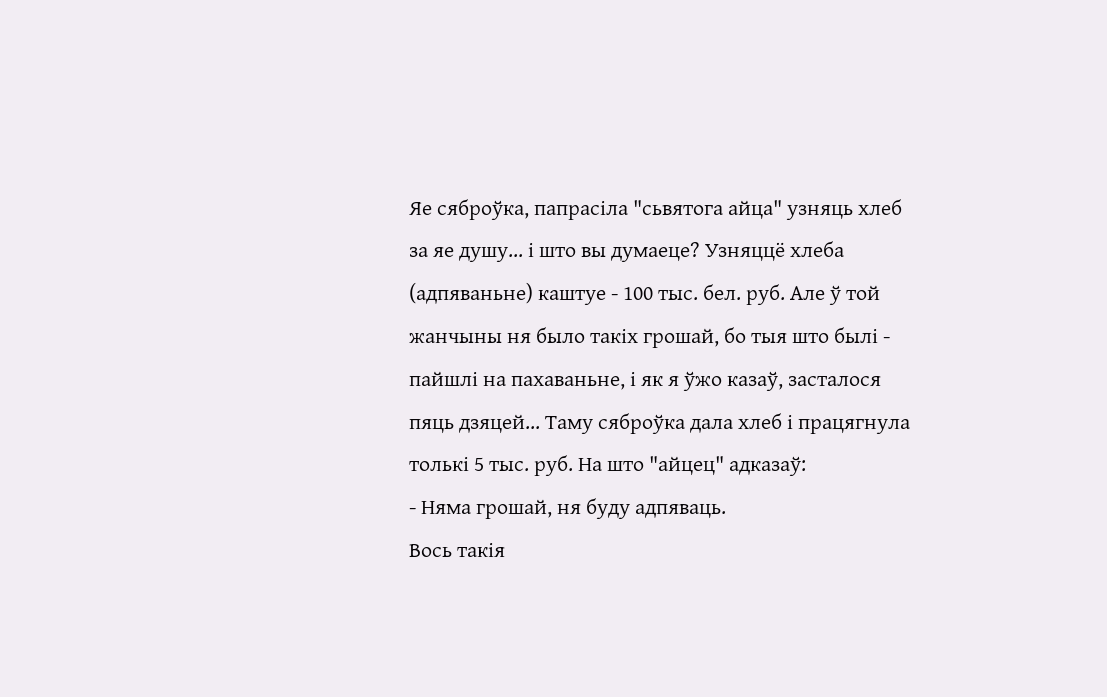Яе сяброўка, папрасіла "сьвятога айца" узняць хлеб за яе душу... і што вы думаеце? Узняццё хлеба (адпяваньне) каштуе - 100 тыс. бел. руб. Але ў той жанчыны ня было такіх грошай, бо тыя што былі - пайшлі на пахаваньне, і як я ўжо казаў, засталося пяць дзяцей... Таму сяброўка дала хлеб і працягнула толькі 5 тыс. руб. На што "айцец" адказаў:
- Няма грошай, ня буду адпяваць.
Вось такія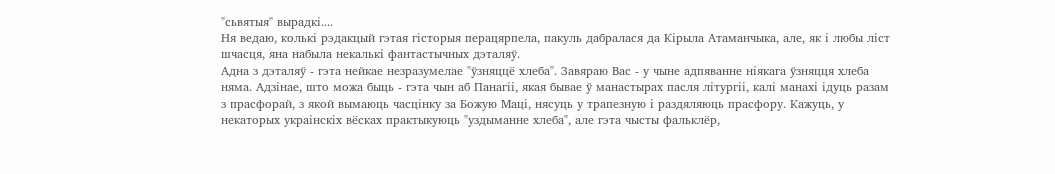"сьвятыя" вырадкі....
Ня ведаю, колькі рэдакцый гэтая гісторыя перацярпела, пакуль дабралася да Кірыла Атаманчыка, але, як і любы ліст шчасця, яна набыла некалькі фантастычных дэталяў.
Адна з дэталяў - гэта нейкае незразумелае "ўзняццё хлеба". Завяраю Вас - у чыне адпяванне ніякага ўзняцця хлеба няма. Адзінае, што можа быць - гэта чын аб Панагіі, якая бывае ў манастырах пасля літургіі, калі манахі ідуць разам з прасфорай, з якой вымаюць часцінку за Божую Маці, нясуць у трапезную і раздяляюць прасфору. Кажуць, у некаторых украінскіх вёсках практыкуюць "уздыманне хлеба", але гэта чысты фальклёр,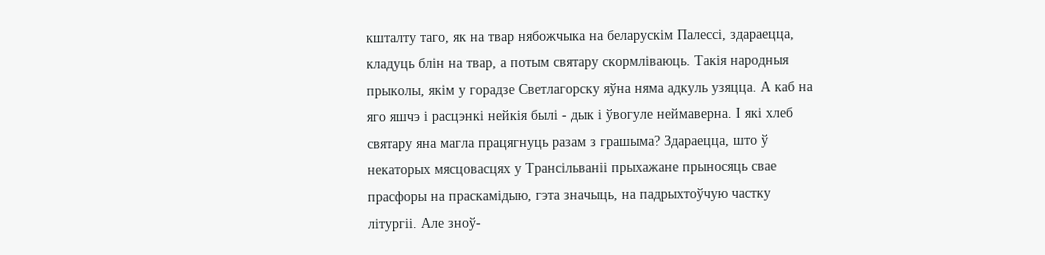кшталту таго, як на твар нябожчыка на беларускім Палессі, здараецца, кладуць блін на твар, а потым святару скормліваюць. Такія народныя прыколы, якім у горадзе Светлагорску яўна няма адкуль узяцца. А каб на яго яшчэ і расцэнкі нейкія былі - дык і ўвогуле неймаверна. І які хлеб святару яна магла працягнуць разам з грашыма? Здараецца, што ў некаторых мясцовасцях у Трансільваніі прыхажане прыносяць свае прасфоры на праскамідыю, гэта значыць, на падрыхтоўчую частку літургіі. Але зноў-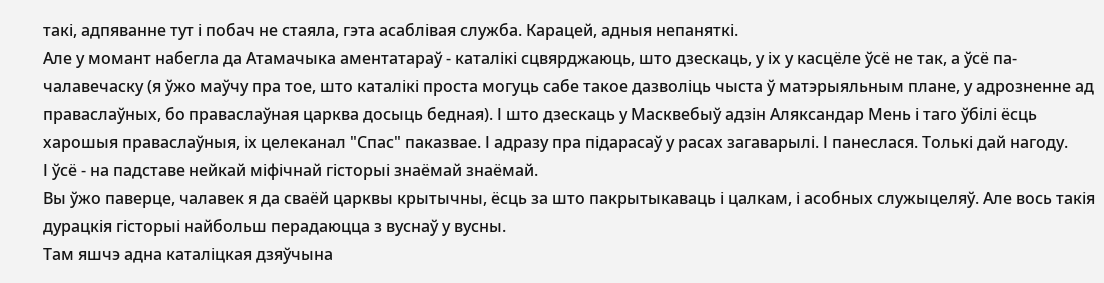такі, адпяванне тут і побач не стаяла, гэта асаблівая служба. Карацей, адныя непаняткі.
Але у момант набегла да Атамачыка аментатараў - каталікі сцвярджаюць, што дзескаць, у іх у касцёле ўсё не так, а ўсё па-чалавечаску (я ўжо маўчу пра тое, што каталікі проста могуць сабе такое дазволіць чыста ў матэрыяльным плане, у адрозненне ад праваслаўных, бо праваслаўная царква досыць бедная). І што дзескаць у Масквебыў адзін Аляксандар Мень і таго ўбілі ёсць харошыя праваслаўныя, іх целеканал "Спас" паказвае. І адразу пра підарасаў у расах загаварылі. І панеслася. Толькі дай нагоду.
І ўсё - на падставе нейкай міфічнай гісторыі знаёмай знаёмай.
Вы ўжо паверце, чалавек я да сваёй царквы крытычны, ёсць за што пакрытыкаваць і цалкам, і асобных служыцеляў. Але вось такія дурацкія гісторыі найбольш перадаюцца з вуснаў у вусны.
Там яшчэ адна каталіцкая дзяўчына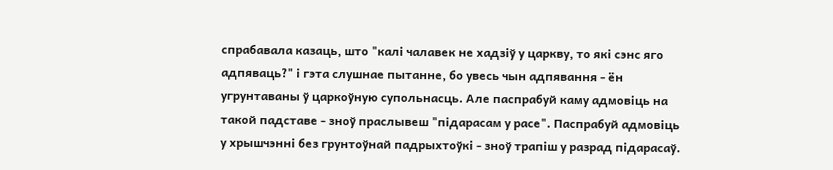спрабавала казаць, што "калі чалавек не хадзіў у царкву, то які сэнс яго адпяваць?" і гэта слушнае пытанне, бо увесь чын адпявання - ён угрунтаваны ў царкоўную супольнасць. Але паспрабуй каму адмовіць на такой падставе - зноў праслывеш "підарасам у расе". Паспрабуй адмовіць у хрышчэнні без грунтоўнай падрыхтоўкі - зноў трапіш у разрад підарасаў.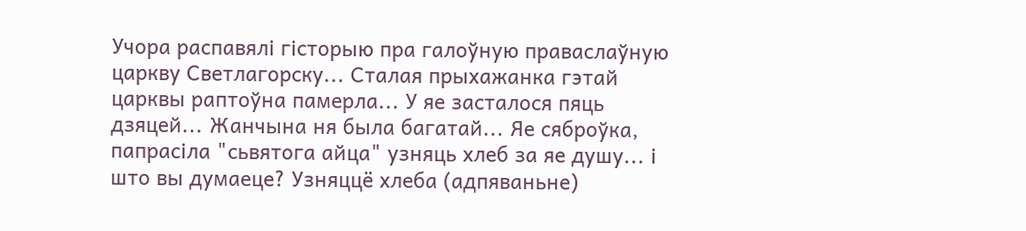Учора распавялі гісторыю пра галоўную праваслаўную царкву Светлагорску... Сталая прыхажанка гэтай царквы раптоўна памерла... У яе засталося пяць дзяцей... Жанчына ня была багатай... Яе сяброўка, папрасіла "сьвятога айца" узняць хлеб за яе душу... і што вы думаеце? Узняццё хлеба (адпяваньне)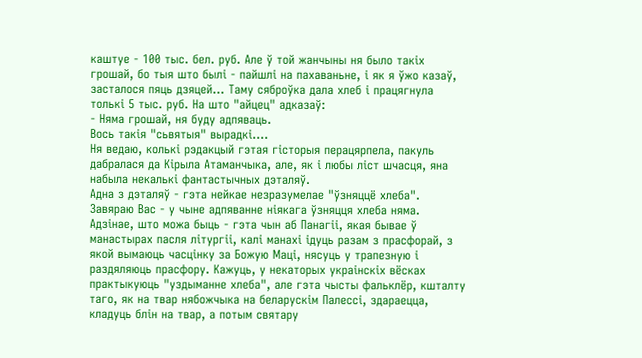каштуе - 100 тыс. бел. руб. Але ў той жанчыны ня было такіх грошай, бо тыя што былі - пайшлі на пахаваньне, і як я ўжо казаў, засталося пяць дзяцей... Таму сяброўка дала хлеб і працягнула толькі 5 тыс. руб. На што "айцец" адказаў:
- Няма грошай, ня буду адпяваць.
Вось такія "сьвятыя" вырадкі....
Ня ведаю, колькі рэдакцый гэтая гісторыя перацярпела, пакуль дабралася да Кірыла Атаманчыка, але, як і любы ліст шчасця, яна набыла некалькі фантастычных дэталяў.
Адна з дэталяў - гэта нейкае незразумелае "ўзняццё хлеба". Завяраю Вас - у чыне адпяванне ніякага ўзняцця хлеба няма. Адзінае, што можа быць - гэта чын аб Панагіі, якая бывае ў манастырах пасля літургіі, калі манахі ідуць разам з прасфорай, з якой вымаюць часцінку за Божую Маці, нясуць у трапезную і раздяляюць прасфору. Кажуць, у некаторых украінскіх вёсках практыкуюць "уздыманне хлеба", але гэта чысты фальклёр, кшталту таго, як на твар нябожчыка на беларускім Палессі, здараецца, кладуць блін на твар, а потым святару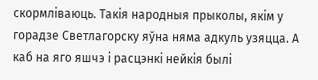скормліваюць. Такія народныя прыколы, якім у горадзе Светлагорску яўна няма адкуль узяцца. А каб на яго яшчэ і расцэнкі нейкія былі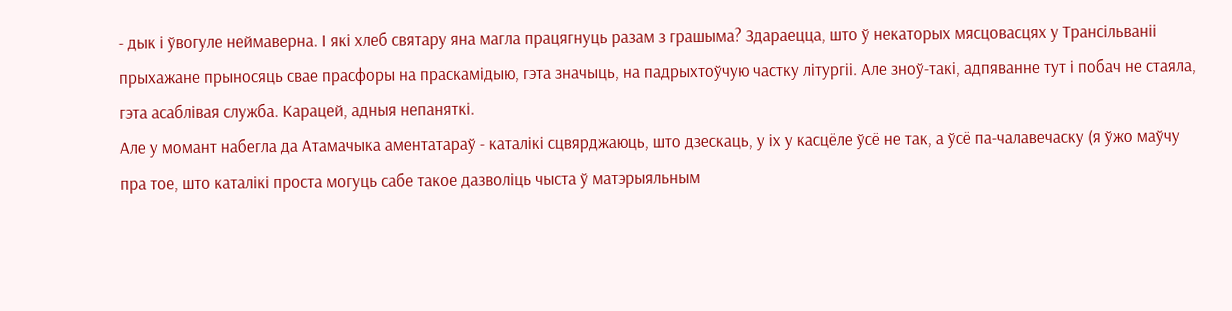- дык і ўвогуле неймаверна. І які хлеб святару яна магла працягнуць разам з грашыма? Здараецца, што ў некаторых мясцовасцях у Трансільваніі прыхажане прыносяць свае прасфоры на праскамідыю, гэта значыць, на падрыхтоўчую частку літургіі. Але зноў-такі, адпяванне тут і побач не стаяла, гэта асаблівая служба. Карацей, адныя непаняткі.
Але у момант набегла да Атамачыка аментатараў - каталікі сцвярджаюць, што дзескаць, у іх у касцёле ўсё не так, а ўсё па-чалавечаску (я ўжо маўчу пра тое, што каталікі проста могуць сабе такое дазволіць чыста ў матэрыяльным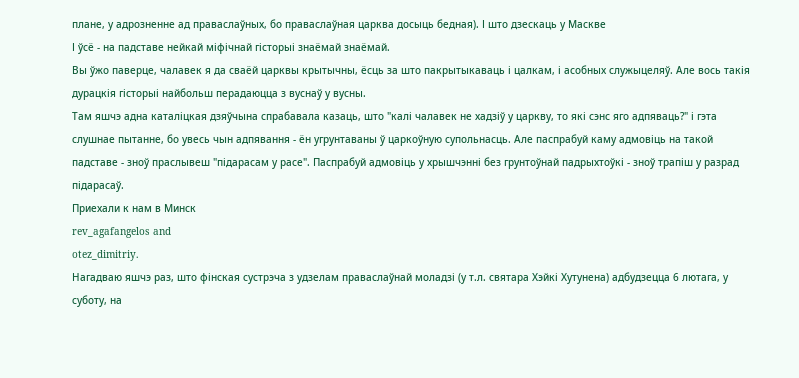плане, у адрозненне ад праваслаўных, бо праваслаўная царква досыць бедная). І што дзескаць у Маскве
І ўсё - на падставе нейкай міфічнай гісторыі знаёмай знаёмай.
Вы ўжо паверце, чалавек я да сваёй царквы крытычны, ёсць за што пакрытыкаваць і цалкам, і асобных служыцеляў. Але вось такія дурацкія гісторыі найбольш перадаюцца з вуснаў у вусны.
Там яшчэ адна каталіцкая дзяўчына спрабавала казаць, што "калі чалавек не хадзіў у царкву, то які сэнс яго адпяваць?" і гэта слушнае пытанне, бо увесь чын адпявання - ён угрунтаваны ў царкоўную супольнасць. Але паспрабуй каму адмовіць на такой падставе - зноў праслывеш "підарасам у расе". Паспрабуй адмовіць у хрышчэнні без грунтоўнай падрыхтоўкі - зноў трапіш у разрад підарасаў.
Приехали к нам в Минск
rev_agafangelos and
otez_dimitriy.
Нагадваю яшчэ раз, што фінская сустрэча з удзелам праваслаўнай моладзі (у т.л. святара Хэйкі Хутунена) адбудзецца 6 лютага, у суботу, на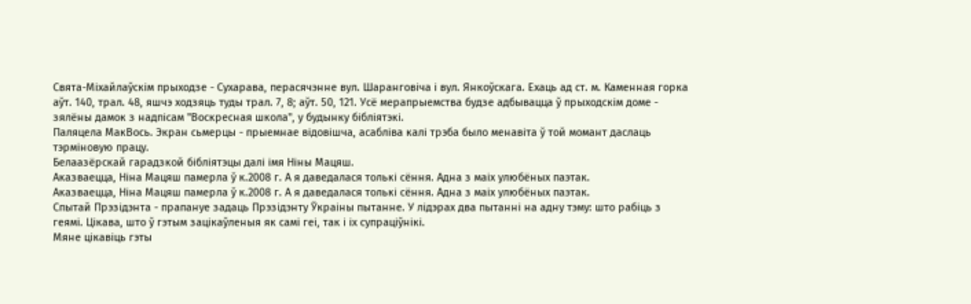Свята-Міхайлаўскім прыходзе - Сухарава, перасячэнне вул. Шаранговіча і вул. Янкоўскага. Ехаць ад ст. м. Каменная горка аўт. 140, трал. 48, яшчэ ходзяць туды трал. 7, 8; аўт. 50, 121. Усё мерапрыемства будзе адбывацца ў прыходскім доме - зялёны дамок з надпісам "Воскресная школа", у будынку бібліятэкі.
Паляцела МакВось. Экран сьмерцы - прыемнае відовішча, асабліва калі трэба было менавіта ў той момант даслаць тэрміновую працу.
Белаазёрскай гарадзкой бібліятэцы далі імя Ніны Мацяш.
Аказваецца, Ніна Мацяш памерла ў к.2008 г. А я даведалася толькі сёння. Адна з маіх улюбёных паэтак.
Аказваецца, Ніна Мацяш памерла ў к.2008 г. А я даведалася толькі сёння. Адна з маіх улюбёных паэтак.
Спытай Прэзідэнта - прапануе задаць Прэзідэнту Ўкраіны пытанне. У лідэрах два пытанні на адну тэму: што рабіць з геямі. Цікава, што ў гэтым зацікаўленыя як самі геі, так і іх супраціўнікі.
Мяне цікавіць гэты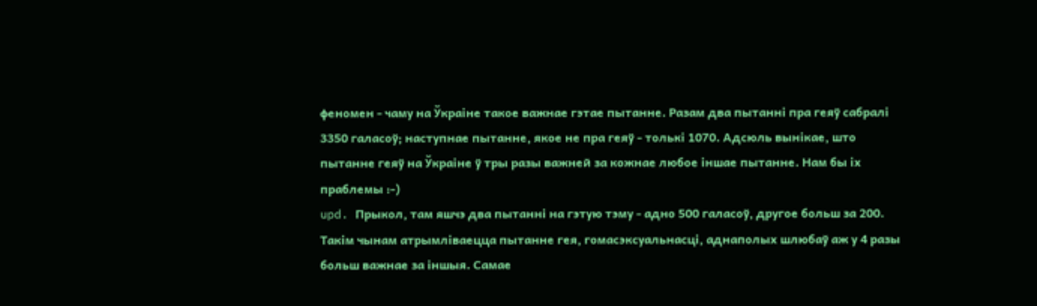феномен - чаму на Ўкраіне такое важнае гэтае пытанне. Разам два пытанні пра геяў сабралі 3350 галасоў; наступнае пытанне, якое не пра геяў - толькі 1070. Адсюль вынікае, што пытанне геяў на Ўкраіне ў тры разы важней за кожнае любое іншае пытанне. Нам бы іх праблемы :-)
upd. Прыкол, там яшчэ два пытанні на гэтую тэму - адно 500 галасоў, другое больш за 200. Такім чынам атрымліваецца пытанне гея, гомасэксуальнасці, аднаполых шлюбаў аж у 4 разы больш важнае за іншыя. Самае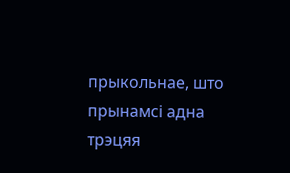прыкольнае, што прынамсі адна трэцяя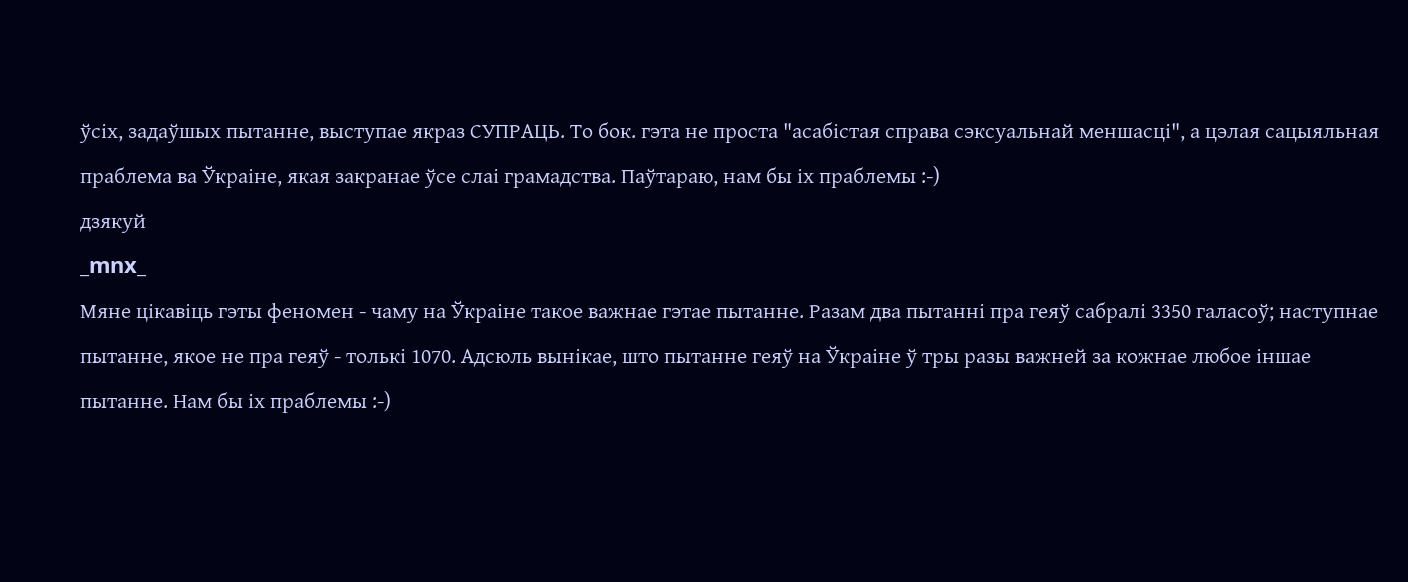ўсіх, задаўшых пытанне, выступае якраз СУПРАЦЬ. То бок. гэта не проста "асабістая справа сэксуальнай меншасці", а цэлая сацыяльная праблема ва Ўкраіне, якая закранае ўсе слаі грамадства. Паўтараю, нам бы іх праблемы :-)
дзякуй
_mnx_
Мяне цікавіць гэты феномен - чаму на Ўкраіне такое важнае гэтае пытанне. Разам два пытанні пра геяў сабралі 3350 галасоў; наступнае пытанне, якое не пра геяў - толькі 1070. Адсюль вынікае, што пытанне геяў на Ўкраіне ў тры разы важней за кожнае любое іншае пытанне. Нам бы іх праблемы :-)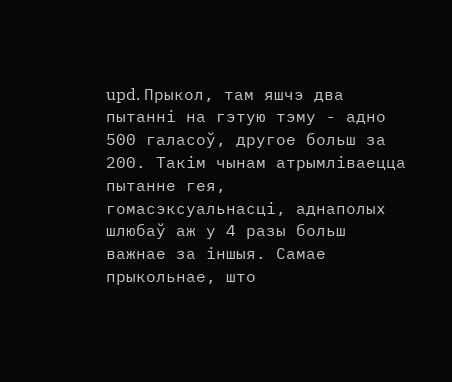upd. Прыкол, там яшчэ два пытанні на гэтую тэму - адно 500 галасоў, другое больш за 200. Такім чынам атрымліваецца пытанне гея, гомасэксуальнасці, аднаполых шлюбаў аж у 4 разы больш важнае за іншыя. Самае прыкольнае, што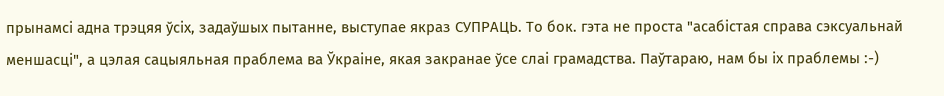прынамсі адна трэцяя ўсіх, задаўшых пытанне, выступае якраз СУПРАЦЬ. То бок. гэта не проста "асабістая справа сэксуальнай меншасці", а цэлая сацыяльная праблема ва Ўкраіне, якая закранае ўсе слаі грамадства. Паўтараю, нам бы іх праблемы :-)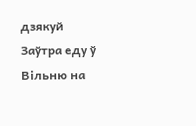дзякуй
Заўтра еду ў Вільню на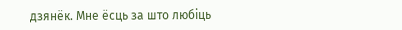дзянёк. Мне ёсць за што любіць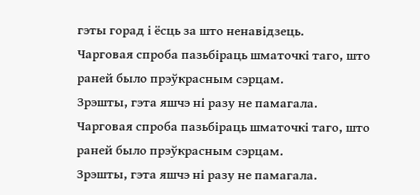гэты горад і ёсць за што ненавідзець.
Чарговая спроба пазьбіраць шматочкі таго, што раней было прэўкрасным сэрцам.
Зрэшты, гэта яшчэ ні разу не памагала.
Чарговая спроба пазьбіраць шматочкі таго, што раней было прэўкрасным сэрцам.
Зрэшты, гэта яшчэ ні разу не памагала.